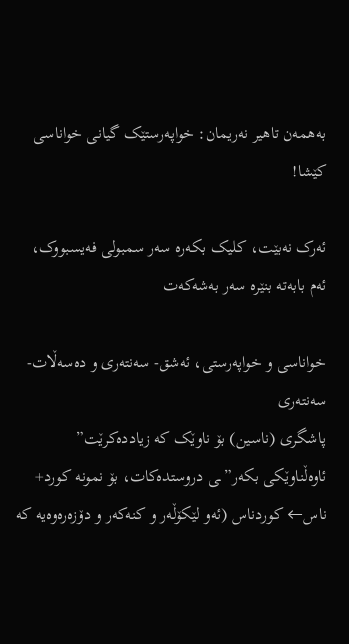بەهمەن تاهیر نەریمان: خواپەرستێک گیانی خواناسی کێشا!

ئەرک نەبێت، کلیک بکەرە سەر سمبولی فەیسبووک، ئەم بابەتە بنێرە سەر بەشەکەت

خواناسی و خواپەرستی، ئەشق- سەنتەری و دەسەڵات- سەنتەری
پاشگری (ناسین) بۆ ناوێک کە زیاددەکرێت” ئاوەڵناوێکی بکەر”ـی دروستدەکات، بۆ نمونە کورد+ ناس← کوردناس (ئەو لێکۆڵەر و کنەکەر و دۆزەرەوەیە کە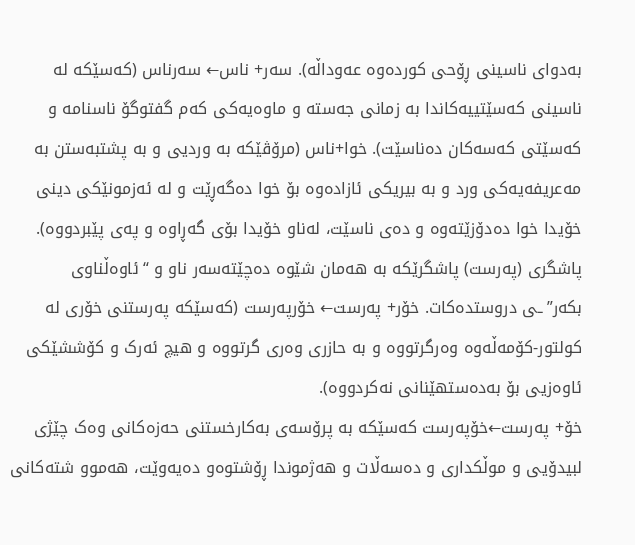بەدوای ناسینی ڕۆحی کوردەوە عەوداڵە). سەر+ ناس← سەرناس (کەسێکە لە ناسینی کەسێتییەکاندا بە زمانی جەستە و ماوەیەکی کەم گفتوگۆ ناسنامە و کەسێتی کەسەکان دەناسێت). خوا+ناس (مرۆڤێکە بە وردیی و بە پشتبەستن بە مەعریفەیەکی ورد و بە بیریکی ئازادەوە بۆ خوا دەگەڕێت و لە ئەزمونێکی دینی خۆیدا خوا دەدۆزێتەوە و دەی ناسێت، لەناو خۆیدا بۆی گەڕاوە و پەی پێبردووە).
پاشگری (پەرست) پاشگرێکە بە هەمان شێوە دەچێتەسەر ناو و “ئاوەڵناوی بکەر”ـی دروستدەکات. خۆر+ پەرست← خۆرپەرست (کەسێکە پەرستنی خۆری لە کولتور-کۆمەڵەوە وەرگرتووە و بە حازری وەری گرتووە و هیچ ئەرک و کۆششێکی ئاوەزیی بۆ بەدەستهێنانی نەکردووە).
خۆ+ پەرست←خۆپەرست کەسێکە بە پرۆسەی بەکارخستنی حەزەکانی وەک چێژی لبیدۆیی و موڵکداری و دەسەڵات و هەژموندا ڕۆشتوەو دەیەوێت، هەموو شتەکانی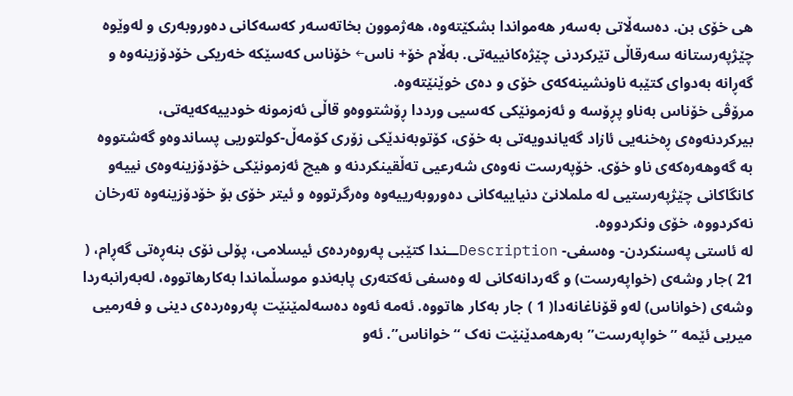هی خۆی بن. دەسەڵاتی بەسەر هەمواندا بشکێتەوە، هەژموون بخاتەسەر کەسەکانی دەوروبەری و لەوێوە چێژپەرستانە سەرقاڵی تێرکردنی چێژەکانییەتی. بەڵام خۆ+ ناس← خۆناس کەسێکە خەریکی خۆدۆزینەوە و گەڕانە بەدوای کتێبە ناونشینەکەی خۆی و دەی خوێنێتەوە.
مرۆڤی خۆناس بەناو پڕۆسە و ئەزمونێکی کەسیی ورددا ڕۆشتووەو قاڵی ئەزمونە خودییەکەیەتی، بیرکردنەوەی ڕەخنەیی ئازاد گەیاندویەتی بە خۆی، کۆتوبەندێکی زۆری کۆمەڵ-کولتوریی پساندوەو گەشتووە بە گەوهەرەکەی ناو خۆی. خۆپەرست نەوەی شەرعیی تەڵقینکردنە و هیچ ئەزمونێکی خۆدۆزینەوەی نییەو کانگاکانی چێژپەرستیی لە ململانێ دنیاییەکانی دەوروبەرییەوە وەرگرتووە و ئیتر خۆی بۆ خۆدۆزینەوە تەرخان نەکردووە، خۆی ونکردووە.
لە ئاستی پەسنکردن- وەسفی- Descriptionــندا کتێبی پەروەردەی ئیسلامی، پۆلی نۆی بنەڕەتی گەڕام، ( 21 )جار وشەی (خواپەرست) و گەردانەکانی لە وەسفی ئەکتەری پابەندو موسڵماندا بەکارهاتووە، لەبەرانبەردا وشەی (خواناس) لەو قۆناغانەدا( 1 ) جار بەکار هاتووە. ئەمە ئەوە دەسەلمێنێت پەروەردەی دینی و فەرمیی میریی ئێمە ” خواپەرست” بەرهەمدێنێت نەک “خواناس”. ئەو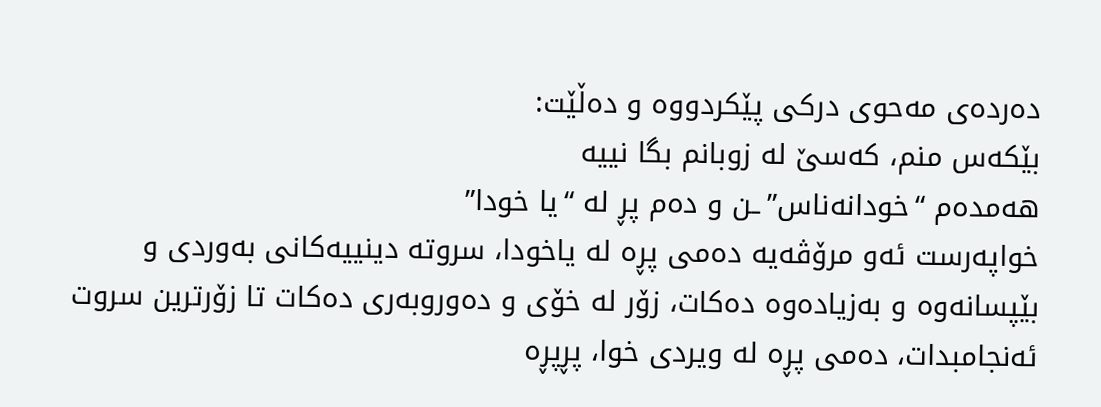دەردەی مەحوی درکی پێکردووە و دەڵێت:
بێکەس منم، کەسێ لە زوبانم بگا نییە
هەمدەم “خودانەناس”ـن و دەم پڕ لە “یا خودا”
خواپەرست ئەو مرۆڤەیە دەمی پڕە لە یاخودا، سروتە دینییەکانی بەوردی و بێپسانەوە و بەزیادەوە دەکات، زۆر لە خۆی و دەوروبەری دەکات تا زۆرترین سروت ئەنجامبدات، دەمی پڕە لە ویردی خوا، پڕپڕە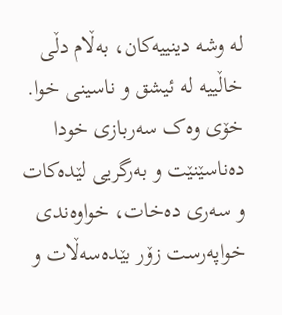لە وشە دینییەکان، بەڵام دڵی خاڵییە لە ئیشق و ناسینی خوا. خۆی وەک سەربازی خودا دەناسێنێت و بەرگریی لێدەکات و سەری دەخات، خواوەندی خواپەرست زۆر بێدەسەڵات و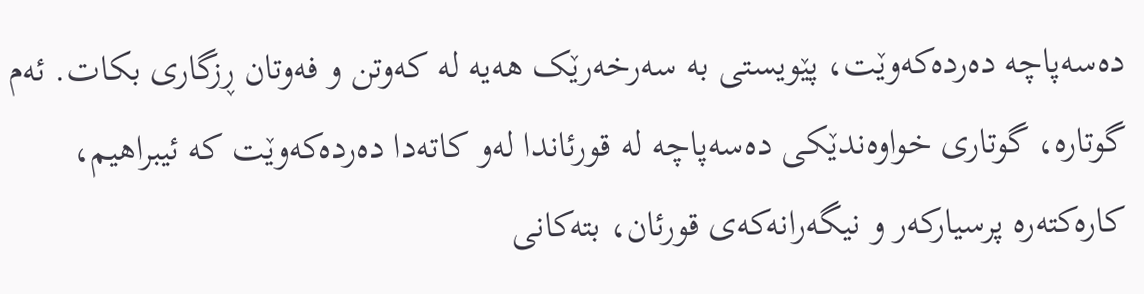دەسەپاچە دەردەکەوێت، پێویستی بە سەرخەرێک هەیە لە کەوتن و فەوتان ڕزگاری بکات. ئەم گوتارە، گوتاری خواوەندێکی دەسەپاچە لە قورئاندا لەو کاتەدا دەردەکەوێت کە ئیبراهیم، کارەکتەرە پرسیارکەر و نیگەرانەکەی قورئان، بتەکانی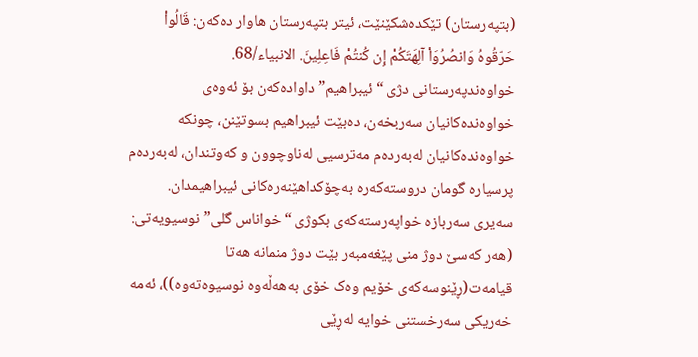(بتپەرستان) تێکدەشکێنێت، ئیتر بتپەرستان هاوار دەکەن: قَالُواْ حَرّقُوهُ وَانصُرُوَاْ آلِهَتَكُمْ إِن كُنتُمْ فَاعِلِينَ. الانبیاء/68. خواوەندپەرستانی دژی “ئیبراهیم” داوادەکەن بۆ ئەوەی خواوەندەکانیان سەربخەن، دەبێت ئیبراهیم بسوتێنن، چونکە خواوەندەکانیان لەبەردەم مەترسیی لەناوچوون و کەوتندان، لەبەردەم پرسیارە گومان دروستەکەرە بەچۆکداهێنەرەکانی ئیبراهیمدان. سەیری سەربازە خواپەرستەکەی بکوژی “خواناس گلی” نوسیویەتی: (هەر کەسێ دوژ منی پێغەمبەر بێت دوژ منمانە هەتا قیامەت(ڕێنوسەکەی خۆیم وەک خۆی بەهەڵەوە نوسیوەتەوە))، ئەمە خەریکی سەرخستنی خوایە لەڕێی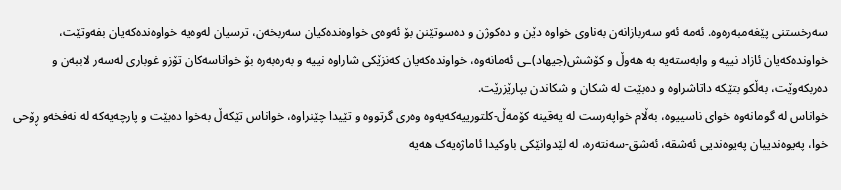سەرخستنی پێغەمبەرەوە. ئەمە ئەو سەربازانەن بەناوی خواوە دێن و دەکوژن و دەسوتێنن بۆ ئەوەی خواوەندەکیان سەربخەن، ترسیان لەوەیە خواوەندەکەیان بفەوتێت، خواوندەکەیان ئازاد نییە و وابەستەیە بە هەوڵ و کۆشش(جیهاد)ـی ئەمانەوە، خواوندەکەیان کەنزێکی شاراوە نییە و بەرەبەرە بۆ خواناسەکان تۆزو غوباری لەسەر لاببەن و دەربکەوێت، بەڵکو بتێکە داتاشراوە و دەبێت لە شکان و شکاندن بپارێزرێت.
خواناس لە گومانەوە خوای ناسییوە، بەڵام خواپەرست لە یەقینە کۆمەڵ-کلتورییەکەیەوە وەری گرتووە و تێیدا چێنراوە، خواناس تێکەڵ بەخوا دەبێت و پارچەیەکە لە نەفخەو ڕۆحی خوا، پەیوەندییان پەیوەندیی ئەشقە، ئەشق-سەنتەرە، لە لێدوانێکی باوکیدا ئاماژەیەک هەیە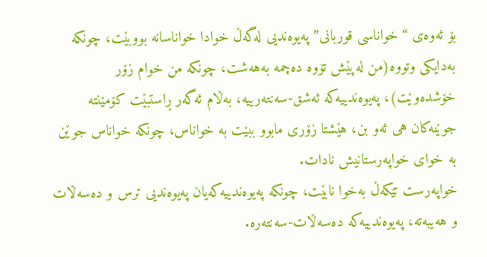بۆ ئەوەی “خواناسی قوربانی” پەیوەندیی لەگەڵ خوادا خواناسانە بووبێت، چونکە بەدایکی وتووە(من لەپێش تۆوە دەچمە بەهەشت، چونکە من خوام زۆر خۆشدەوێت)، پەیوەندییەکە ئەشق-سەنتەرییە، بەڵام ئەگەر ڕاستبێت کۆمێنتە جوێنەکان هی ئەو بن، هێشتا زۆری مابوو ببێت بە خواناس، چونکە خواناس جوێن بە خوای خواپەرستانیش نادات.
خواپەرست تێکەڵ بەخوا نابێت، چونکە پەیوەندییەکەیان پەیوەندیی ترس و دەسەڵات و هەیبەتە، پەیوەندییەکە دەسەڵات-سەنتەرە.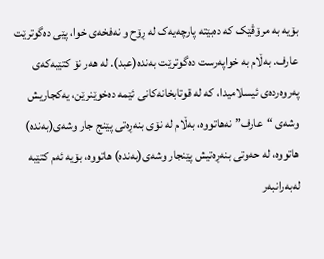بۆیە بە مرۆڤێک کە دەبێتە پارچەیەک لە ڕۆح و نەفخەی خوا، پێی دەگوترێت عارف. بەڵام بە خواپەرست دەگوترێت بەندە(عبد). لە هەر نۆ کتێبەکەی پەروەردەی ئیسلامیدا، کە لە قوتابخانەکانی ئێمە دەخوێنرێن، یەکجاریش وشەی “عارف” نەهاتووە، بەڵام لە نۆی بنەڕەتی پێنج جار وشەی(بەندە) هاتووە، لە حەوتی بنەڕەتیش پێنجار وشەی(بەندە) هاتووە، بۆیە ئەم کتێبە لەبەرانبەر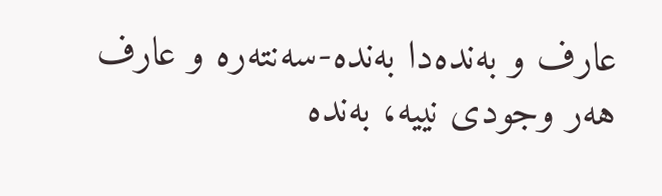عارف و بەندەدا بەندە-سەنتەرە و عارف هەر وجودی نییە، بەندە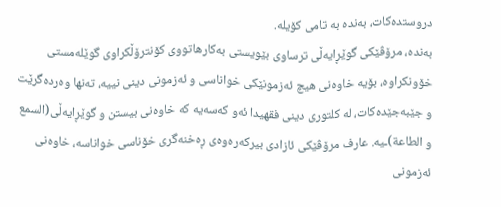دروستدەکات، بەندە بە تامی کۆیلە.
بەندە، مرۆڤێکی گوێڕایەڵی ترساوی بێویستی بەکارهاتووی کۆنترۆڵکراوی گوێلەمستی خۆونکراوە، بۆیە خاوەنی هیچ ئەزمونێکی خواناسی و ئەزمونی دینی نییە، تەنها وەردەگرێت و جێبەجێدەکات، لە کلتوری دینی فقهیدا ئەو کەسەیە کە خاوەنی بیستن و گوێڕایەڵی(السمع و الطاعة)ـیە. عارف مرۆڤێکی ئازادی بیرکەرەوەی ڕەخنەگری خۆناسی خواناسە، خاوەنی ئەزمونی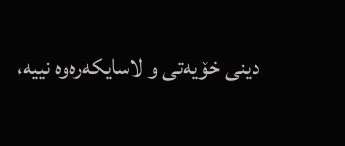دینی خۆیەتی و لاسایکەرەوە نییە،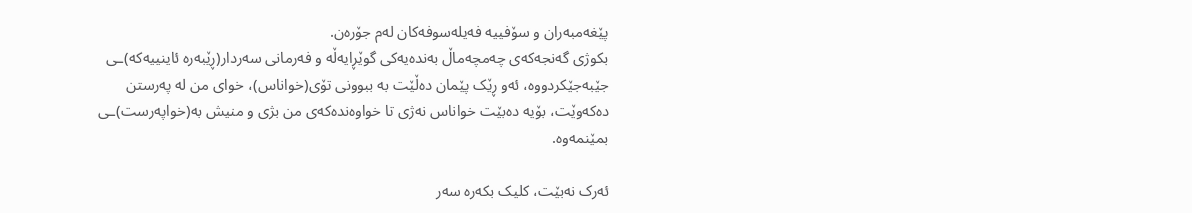پێغەمبەران و سۆفییە فەیلەسوفەکان لەم جۆرەن.
بکوژی گەنجەکەی چەمچەماڵ بەندەیەکی گوێڕایەڵە و فەرمانی سەردار(ڕێبەرە ئاینییەکە)ـی جێبەجێکردووە، ئەو ڕێک پێمان دەڵێت بە ببوونی تۆی(خواناس)، خوای من لە پەرستن دەکەوێت، بۆیە دەبێت خواناس نەژی تا خواوەندەکەی من بژی و منیش بە(خواپەرست)ـی بمێنمەوە.

ئەرک نەبێت، کلیک بکەرە سەر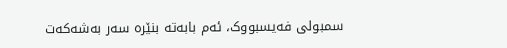سمبولی فەیسبووک، ئەم بابەتە بنێرە سەر بەشەکەت